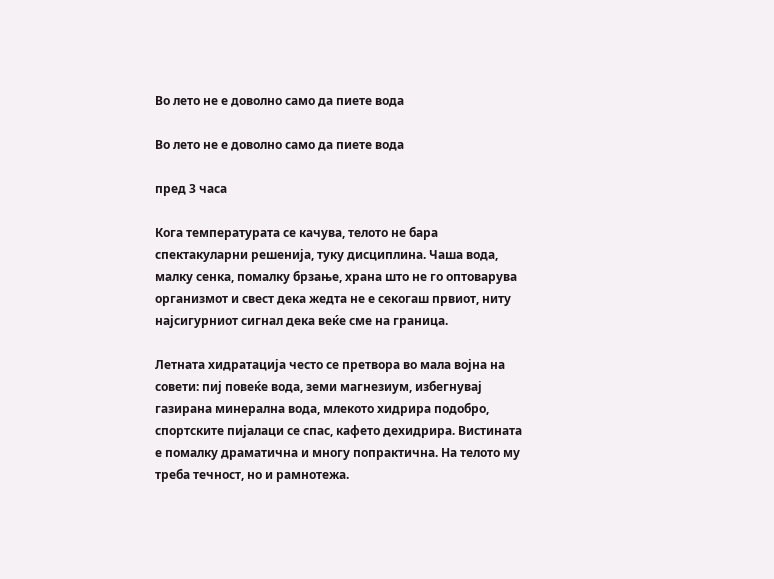Во лето не е доволно само да пиете вода

Во лето не е доволно само да пиете вода

пред 3 часа

Кога температурата се качува, телото не бара спектакуларни решенија, туку дисциплина. Чаша вода, малку сенка, помалку брзање, храна што не го оптоварува организмот и свест дека жедта не е секогаш првиот, ниту најсигурниот сигнал дека веќе сме на граница.

Летната хидратација често се претвора во мала војна на совети: пиј повеќе вода, земи магнезиум, избегнувај газирана минерална вода, млекото хидрира подобро, спортските пијалаци се спас, кафето дехидрира. Вистината е помалку драматична и многу попрактична. На телото му треба течност, но и рамнотежа.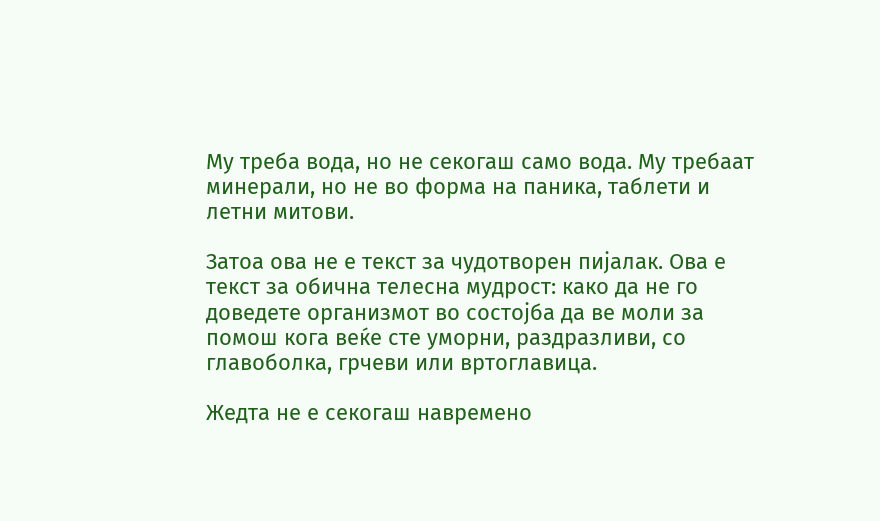Му треба вода, но не секогаш само вода. Му требаат минерали, но не во форма на паника, таблети и летни митови.

Затоа ова не е текст за чудотворен пијалак. Ова е текст за обична телесна мудрост: како да не го доведете организмот во состојба да ве моли за помош кога веќе сте уморни, раздразливи, со главоболка, грчеви или вртоглавица.

Жедта не е секогаш навремено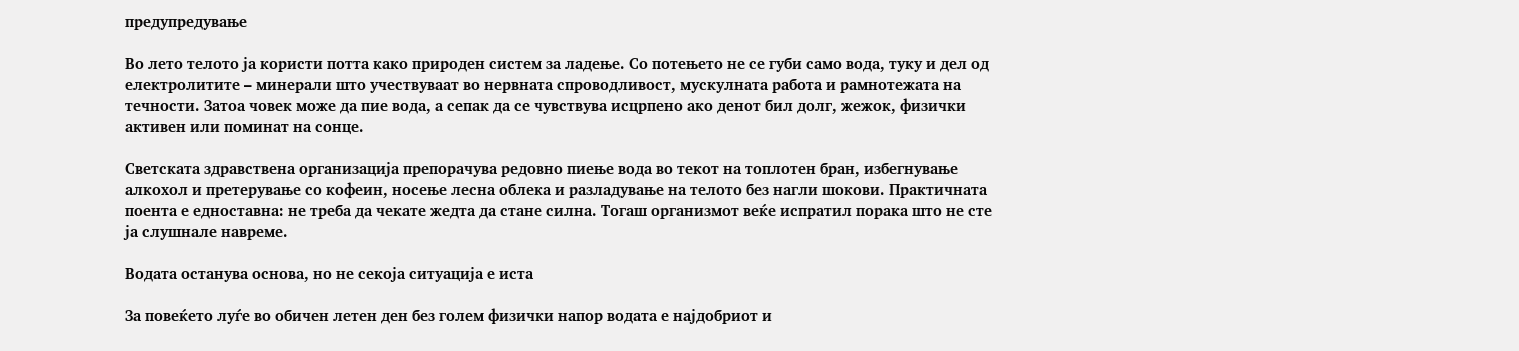предупредување

Во лето телото ја користи потта како природен систем за ладење. Со потењето не се губи само вода, туку и дел од електролитите – минерали што учествуваат во нервната спроводливост, мускулната работа и рамнотежата на течности. Затоа човек може да пие вода, а сепак да се чувствува исцрпено ако денот бил долг, жежок, физички активен или поминат на сонце.

Светската здравствена организација препорачува редовно пиење вода во текот на топлотен бран, избегнување алкохол и претерување со кофеин, носење лесна облека и разладување на телото без нагли шокови. Практичната поента е едноставна: не треба да чекате жедта да стане силна. Тогаш организмот веќе испратил порака што не сте ја слушнале навреме.

Водата останува основа, но не секоја ситуација е иста

За повеќето луѓе во обичен летен ден без голем физички напор водата е најдобриот и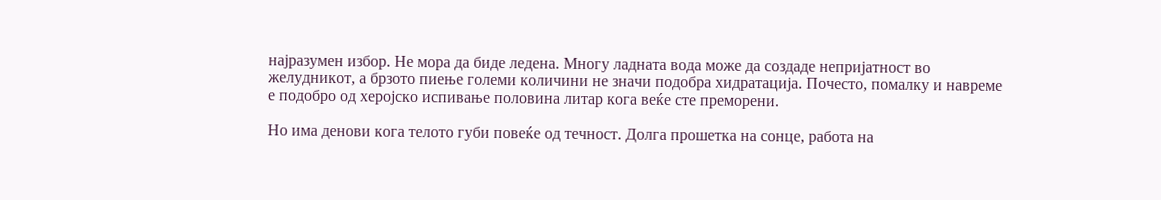најразумен избор. Не мора да биде ледена. Многу ладната вода може да создаде непријатност во желудникот, а брзото пиење големи количини не значи подобра хидратација. Почесто, помалку и навреме е подобро од херојско испивање половина литар кога веќе сте преморени.

Но има денови кога телото губи повеќе од течност. Долга прошетка на сонце, работа на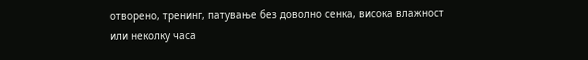отворено, тренинг, патување без доволно сенка, висока влажност или неколку часа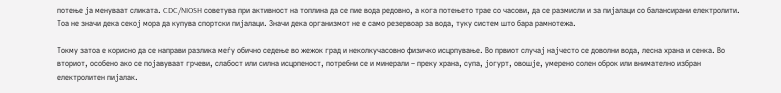потење ја менуваат сликата. CDC/NIOSH советува при активност на топлина да се пие вода редовно, а кога потењето трае со часови, да се размисли и за пијалаци со балансирани електролити. Тоа не значи дека секој мора да купува спортски пијалаци. Значи дека организмот не е само резервоар за вода, туку систем што бара рамнотежа.

Токму затоа е корисно да се направи разлика меѓу обично седење во жежок град и неколкучасовно физичко исцрпување. Во првиот случај најчесто се доволни вода, лесна храна и сенка. Во вториот, особено ако се појавуваат грчеви, слабост или силна исцрпеност, потребни се и минерали – преку храна, супа, јогурт, овошје, умерено солен оброк или внимателно избран електролитен пијалак.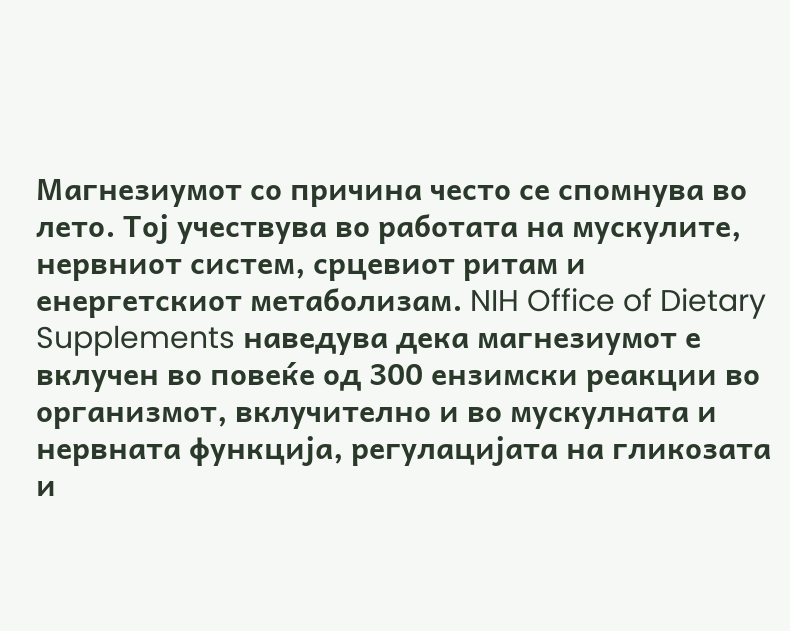Магнезиумот со причина често се спомнува во лето. Тој учествува во работата на мускулите, нервниот систем, срцевиот ритам и енергетскиот метаболизам. NIH Office of Dietary Supplements наведува дека магнезиумот е вклучен во повеќе од 300 ензимски реакции во организмот, вклучително и во мускулната и нервната функција, регулацијата на гликозата и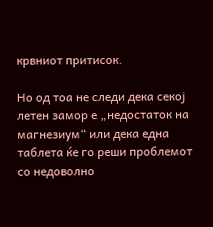крвниот притисок.

Но од тоа не следи дека секој летен замор е „недостаток на магнезиум“ или дека една таблета ќе го реши проблемот со недоволно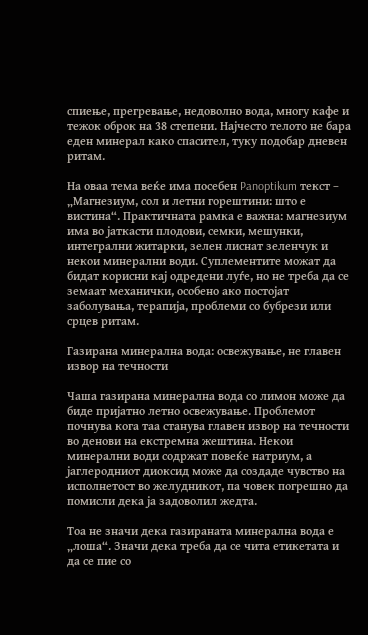спиење, прегревање, недоволно вода, многу кафе и тежок оброк на 38 степени. Најчесто телото не бара еден минерал како спасител, туку подобар дневен ритам.

На оваа тема веќе има посебен Panoptikum текст – „Магнезиум, сол и летни горештини: што е вистина“. Практичната рамка е важна: магнезиум има во јаткасти плодови, семки, мешунки, интегрални житарки, зелен лиснат зеленчук и некои минерални води. Суплементите можат да бидат корисни кај одредени луѓе, но не треба да се земаат механички, особено ако постојат заболувања, терапија, проблеми со бубрези или срцев ритам.

Газирана минерална вода: освежување, не главен извор на течности

Чаша газирана минерална вода со лимон може да биде пријатно летно освежување. Проблемот почнува кога таа станува главен извор на течности во денови на екстремна жештина. Некои минерални води содржат повеќе натриум, а јаглеродниот диоксид може да создаде чувство на исполнетост во желудникот, па човек погрешно да помисли дека ја задоволил жедта.

Тоа не значи дека газираната минерална вода е „лоша“. Значи дека треба да се чита етикетата и да се пие со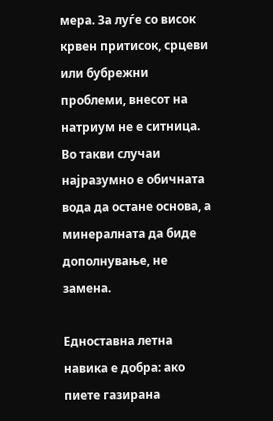мера. За луѓе со висок крвен притисок, срцеви или бубрежни проблеми, внесот на натриум не е ситница. Во такви случаи најразумно е обичната вода да остане основа, а минералната да биде дополнување, не замена.

Едноставна летна навика е добра: ако пиете газирана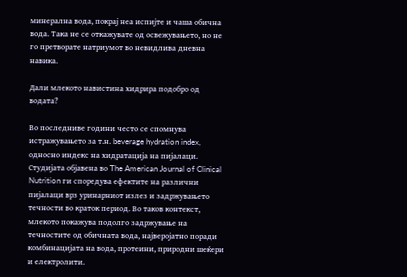минерална вода, покрај неа испијте и чаша обична вода. Така не се откажувате од освежувањето, но не го претворате натриумот во невидлива дневна навика.

Дали млекото навистина хидрира подобро од водата?

Во последниве години често се спомнува истражувањето за т.н. beverage hydration index, односно индекс на хидратација на пијалаци. Студијата објавена во The American Journal of Clinical Nutrition ги споредува ефектите на различни пијалаци врз уринарниот излез и задржувањето течности во краток период. Во таков контекст, млекото покажува подолго задржување на течностите од обичната вода, најверојатно поради комбинацијата на вода, протеини, природни шеќери и електролити.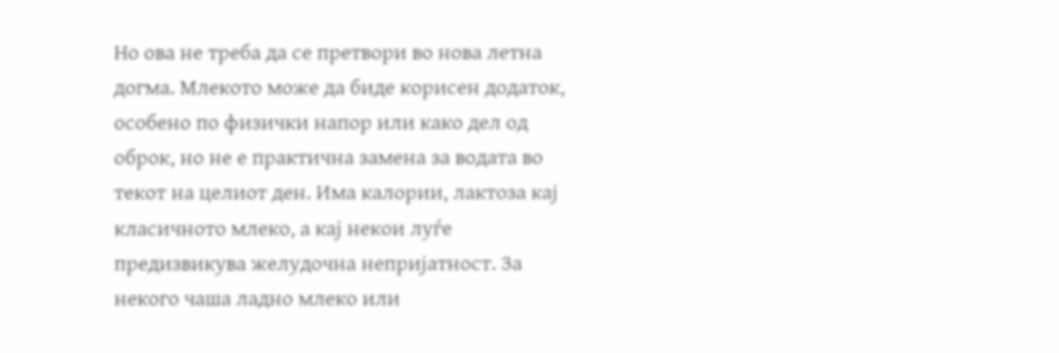Но ова не треба да се претвори во нова летна догма. Млекото може да биде корисен додаток, особено по физички напор или како дел од оброк, но не е практична замена за водата во текот на целиот ден. Има калории, лактоза кај класичното млеко, а кај некои луѓе предизвикува желудочна непријатност. За некого чаша ладно млеко или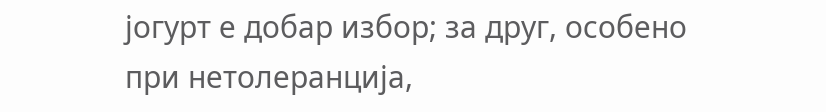јогурт е добар избор; за друг, особено при нетолеранција,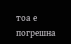тоа е погрешна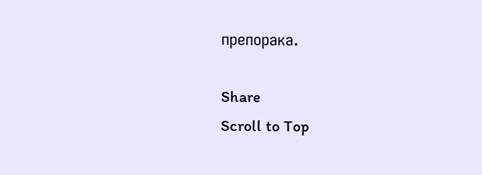препорака.

Share
Scroll to Top